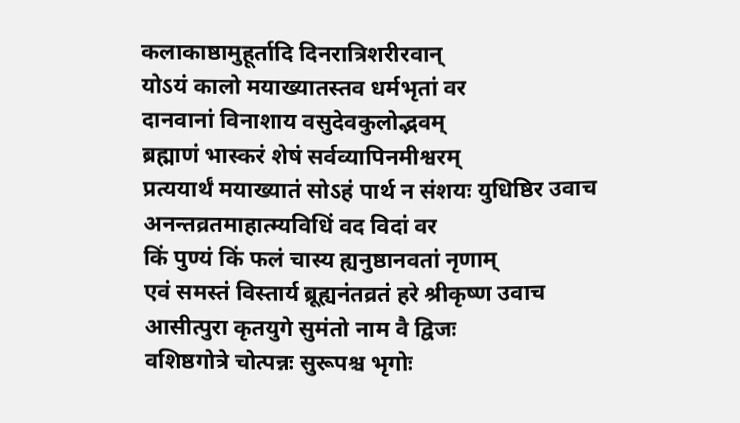कलाकाष्ठामुहूर्तादि दिनरात्रिशरीरवान्
योऽयं कालो मयाख्यातस्तव धर्मभृतां वर
दानवानां विनाशाय वसुदेवकुलोद्भवम्
ब्रह्माणं भास्करं शेषं सर्वव्यापिनमीश्वरम्
प्रत्ययार्थं मयाख्यातं सोऽहं पार्थ न संशयः युधिष्ठिर उवाच अनन्तव्रतमाहात्म्यविधिं वद विदां वर
किं पुण्यं किं फलं चास्य ह्यनुष्ठानवतां नृणाम्
एवं समस्तं विस्तार्य ब्रूह्यनंतव्रतं हरे श्रीकृष्ण उवाच आसीत्पुरा कृतयुगे सुमंतो नाम वै द्विजः
वशिष्ठगोत्रे चोत्पन्नः सुरूपश्च भृगोः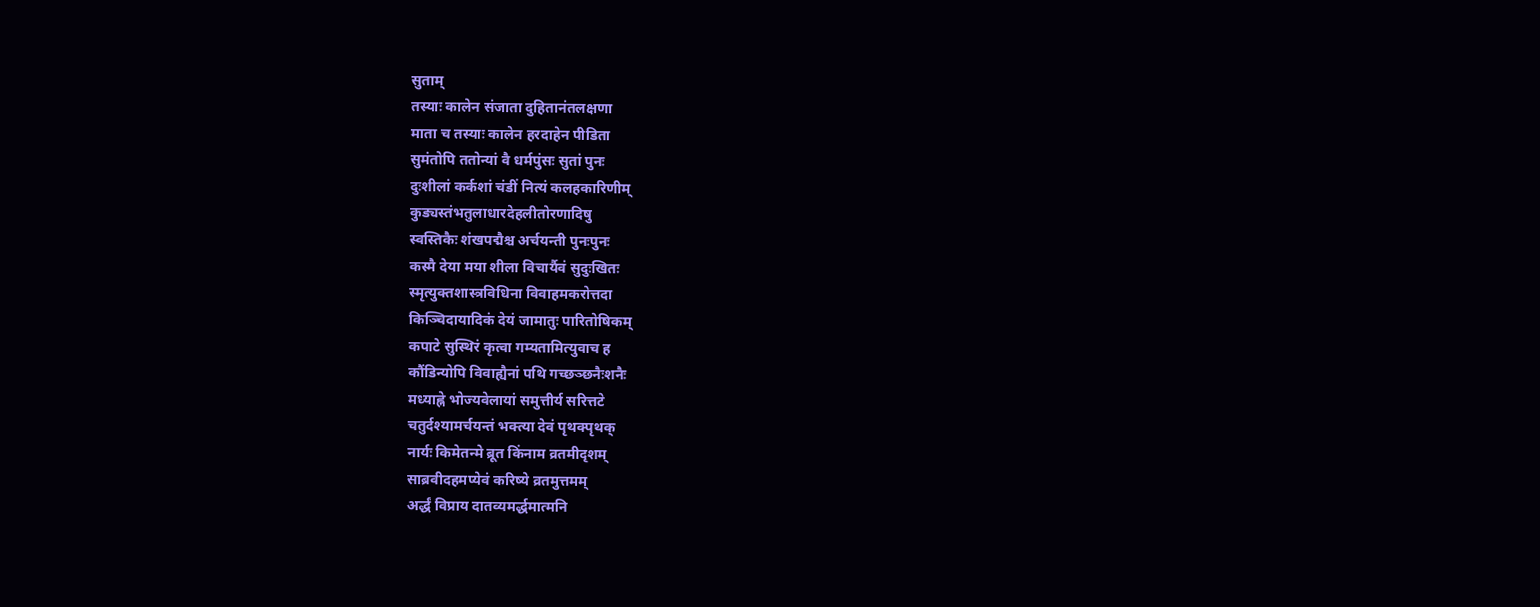सुताम्
तस्याः कालेन संजाता दुहितानंतलक्षणा
माता च तस्याः कालेन हरदाहेन पीडिता
सुमंतोपि ततोन्यां वै धर्मपुंसः सुतां पुनः
दुःशीलां कर्कशां चंडीं नित्यं कलहकारिणीम्
कुड्यस्तंभतुलाधारदेहलीतोरणादिषु
स्वस्तिकैः शंखपद्मैश्च अर्चयन्ती पुनःपुनः
कस्मै देया मया शीला विचार्यैवं सुदुःखितः
स्मृत्युक्तशास्त्रविधिना विवाहमकरोत्तदा
किञ्चिदायादिकं देयं जामातुः पारितोषिकम्
कपाटे सुस्थिरं कृत्वा गम्यतामित्युवाच ह
कौंडिन्योपि विवाह्यैनां पथि गच्छञ्छनैःशनैः
मध्याह्ने भोज्यवेलायां समुत्तीर्य सरित्तटे
चतुर्दश्यामर्चयन्तं भक्त्या देवं पृथक्पृथक्
नार्यः किमेतन्मे ब्रूत किंनाम व्रतमीदृशम्
साब्रवीदहमप्येवं करिष्ये व्रतमुत्तमम्
अर्द्धं विप्राय दातव्यमर्द्धमात्मनि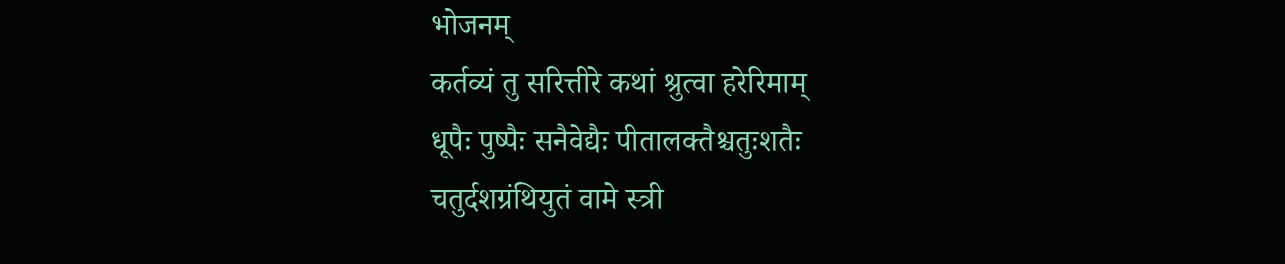भोजनम्
कर्तव्यं तु सरित्तीरे कथां श्रुत्वा हरेरिमाम्
धूपैः पुष्पैः सनैवेद्यैः पीतालक्तैश्चतुःशतैः
चतुर्दशग्रंथियुतं वामे स्त्री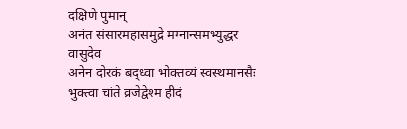दक्षिणे पुमान्
अनंत संसारमहासमुद्रे मग्नान्समभ्युद्धर वासुदेव
अनेन दोरकं बद्ध्वा भोक्तव्यं स्वस्थमानसैः
भुक्त्वा चांते व्रजेद्वेश्म हीदं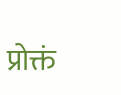प्रोक्तं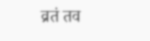व्रतं तव